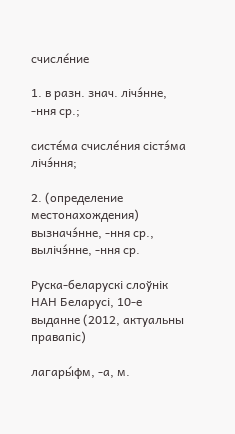счисле́ние

1. в разн. знач. лічэ́нне, -ння ср.;

систе́ма счисле́ния сістэ́ма лічэ́ння;

2. (определение местонахождения) вызначэ́нне, -ння ср., вылічэ́нне, -ння ср.

Руска-беларускі слоўнік НАН Беларусі, 10-е выданне (2012, актуальны правапіс)

лагары́фм, ‑а, м.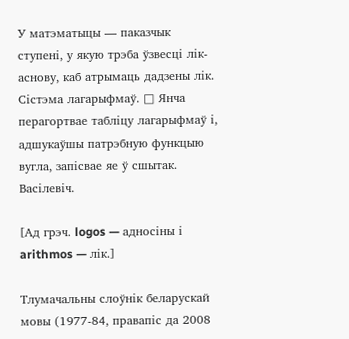У матэматыцы — паказчык ступені, у якую трэба ўзвесці лік-аснову, каб атрымаць дадзены лік. Сістэма лагарыфмаў. □ Янча перагортвае табліцу лагарыфмаў і, адшукаўшы патрэбную функцыю вугла, запісвае яе ў сшытак. Васілевіч.

[Ад грэч. logos — адносіны і arithmos — лік.]

Тлумачальны слоўнік беларускай мовы (1977-84, правапіс да 2008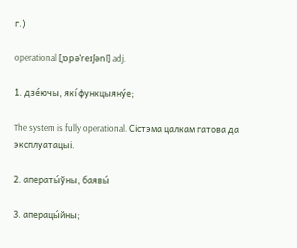г.)

operational [ˌɒpəˈreɪʃənl] adj.

1. дзе́ючы, які́ функцыяну́е;

The system is fully operational. Сістэма цалкам гатова да эксплуатацыі.

2. аператы́ўны, баявы́

3. аперацы́йны;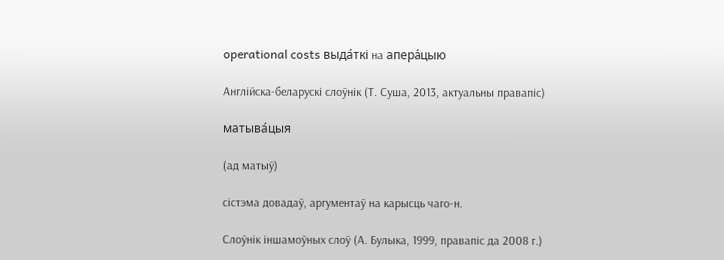operational costs выда́ткі на апера́цыю

Англійска-беларускі слоўнік (Т. Суша, 2013, актуальны правапіс)

матыва́цыя

(ад матыў)

сістэма довадаў, аргументаў на карысць чаго-н.

Слоўнік іншамоўных слоў (А. Булыка, 1999, правапіс да 2008 г.)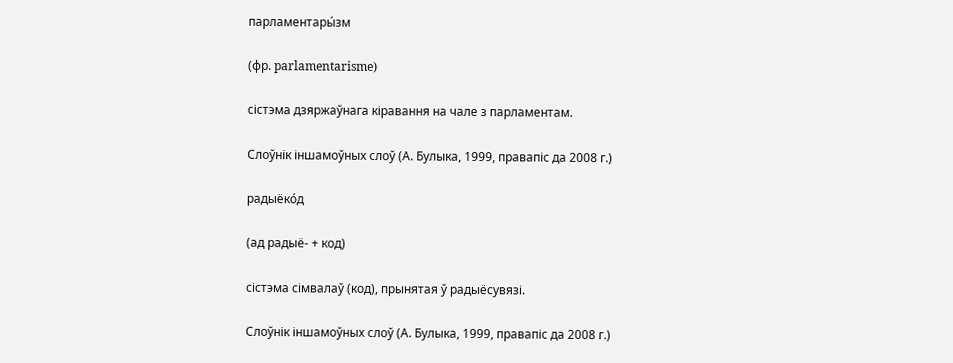парламентары́зм

(фр. parlamentarisme)

сістэма дзяржаўнага кіравання на чале з парламентам.

Слоўнік іншамоўных слоў (А. Булыка, 1999, правапіс да 2008 г.)

радыёко́д

(ад радыё- + код)

сістэма сімвалаў (код), прынятая ў радыёсувязі.

Слоўнік іншамоўных слоў (А. Булыка, 1999, правапіс да 2008 г.)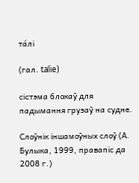та́лі

(гал. talie)

сістэма блокаў для падымання грузаў на судне.

Слоўнік іншамоўных слоў (А. Булыка, 1999, правапіс да 2008 г.)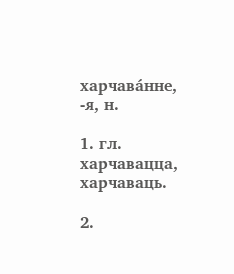харчава́нне, -я, н.

1. гл. харчавацца, харчаваць.

2.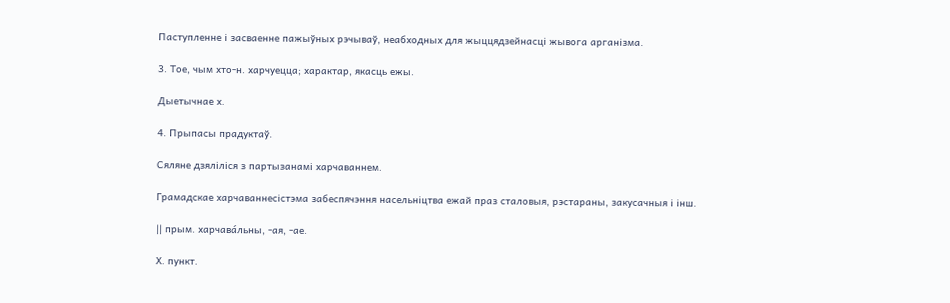Паступленне і засваенне пажыўных рэчываў, неабходных для жыццядзейнасці жывога арганізма.

3. Тое, чым хто-н. харчуецца; характар, якасць ежы.

Дыетычнае х.

4. Прыпасы прадуктаў.

Сяляне дзяліліся з партызанамі харчаваннем.

Грамадскае харчаваннесістэма забеспячэння насельніцтва ежай праз сталовыя, рэстараны, закусачныя і інш.

|| прым. харчава́льны, -ая, -ае.

Х. пункт.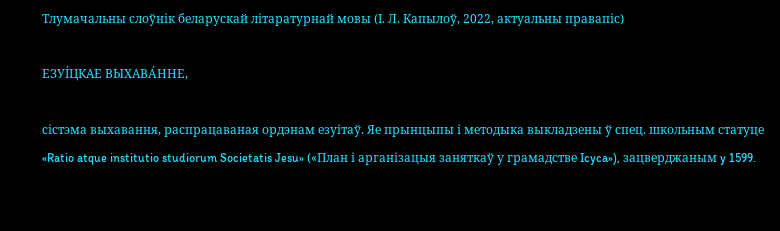Тлумачальны слоўнік беларускай літаратурнай мовы (І. Л. Капылоў, 2022, актуальны правапіс)

ЕЗУІ́ЦКАЕ ВЫХАВА́ННЕ,

сістэма выхавання, распрацаваная ордэнам езуітаў. Яе прынцыпы і методыка выкладзены ў спец. школьным статуце «Ratio atque institutio studiorum Societatis Jesu» («План і арганізацыя заняткаў у грамадстве Icyca»), зацверджаным y 1599.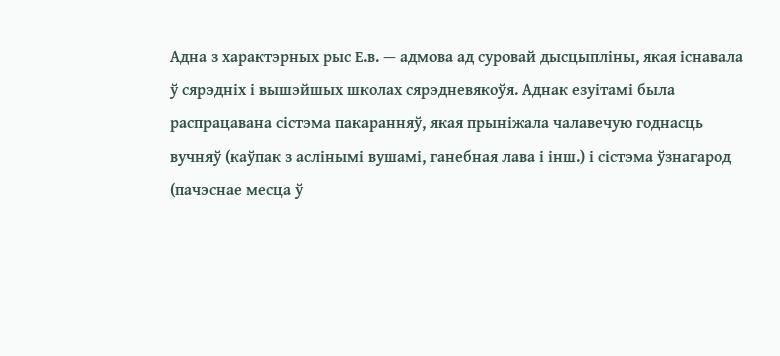Адна з характэрных рыс Е.в. — адмова ад суровай дысцыпліны, якая існавала ў сярэдніх і вышэйшых школах сярэдневякоўя. Аднак езуітамі была распрацавана сістэма пакаранняў, якая прыніжала чалавечую годнасць вучняў (каўпак з аслінымі вушамі, ганебная лава і інш.) і сістэма ўзнагарод (пачэснае месца ў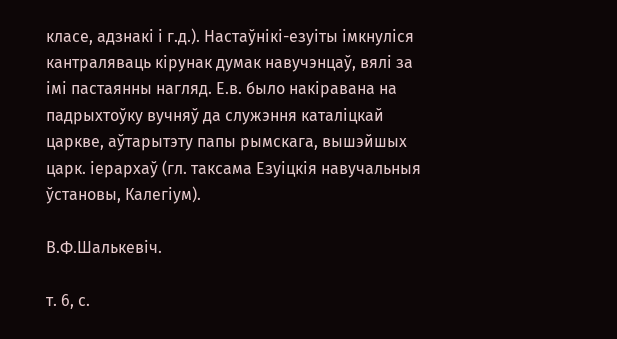класе, адзнакі і г.д.). Настаўнікі-езуіты імкнуліся кантраляваць кірунак думак навучэнцаў, вялі за імі пастаянны нагляд. Е.в. было накіравана на падрыхтоўку вучняў да служэння каталіцкай царкве, аўтарытэту папы рымскага, вышэйшых царк. іерархаў (гл. таксама Езуіцкія навучальныя ўстановы, Калегіум).

В.Ф.Шалькевіч.

т. 6, с.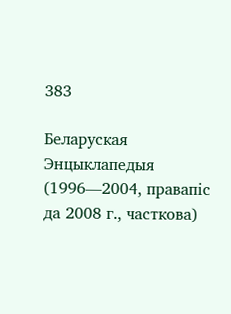383

Беларуская Энцыклапедыя (1996—2004, правапіс да 2008 г., часткова)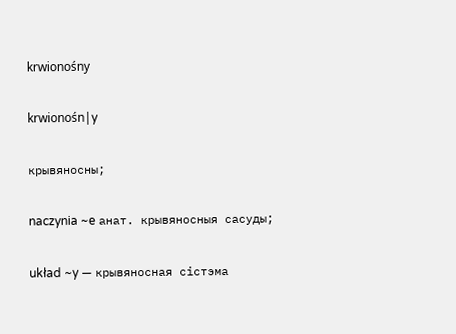krwionośny

krwionośn|y

крывяносны;

naczynia ~e анат. крывяносныя сасуды;

układ ~y — крывяносная сістэма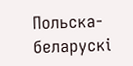Польска-беларускі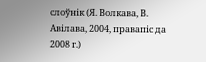слоўнік (Я. Волкава, В. Авілава, 2004, правапіс да 2008 г.)